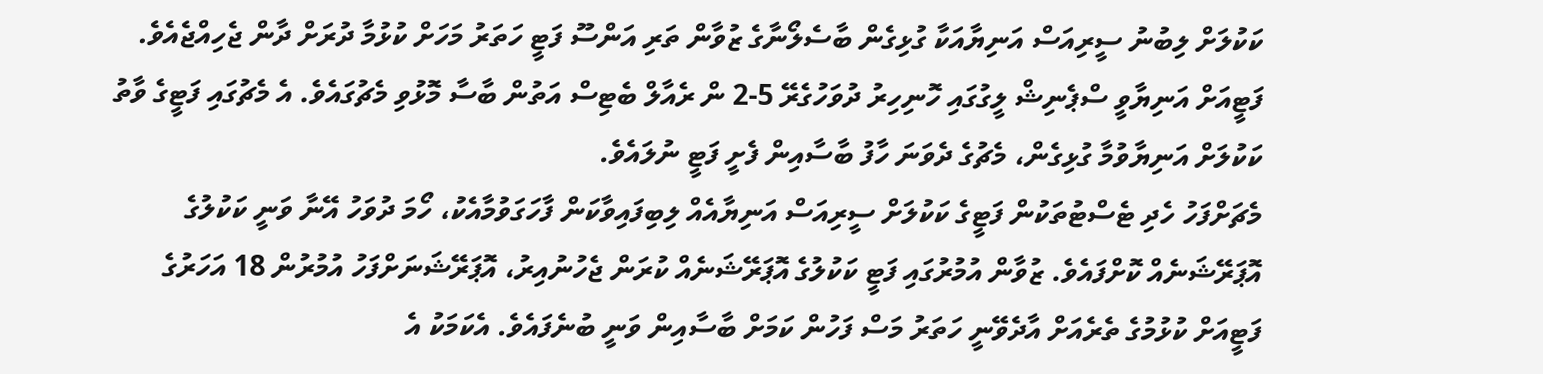ކަކުލަށް ލިބުނު ސީރިއަސް އަނިޔާއަކާ ގުޅިގެން ބާސެލޯނާގެ ޒުވާން ތަރި އަންސޫ ފަޓީ ހަތަރު މަހަށް ކުޅުމާ ދުރަށް ދާން ޖެހިއްޖެއެވެ.
ފަޓީއަށް އަނިޔާވީ ސްޕެނިޝް ލީގުގައި ހޮނިހިރު ދުވަހުގެރޭ 5-2 ން ރެއާލް ބެޓިސް އަތުން ބާސާ މޮޅުވި މެޗުގައެވެ. އެ މެޗުގައި ފަޓީގެ ވާތު ކަކުލަށް އަނިޔާވުމާ ގުޅިގެން، މެޗުގެ ދެވަނަ ހާފު ބާސާއިން ފެށީ ފަޓީ ނުލައެވެ.
މެޗަށްފަހު ހެދި ޓެސްޓުތަކުން ފަޓީގެ ކަކުލަށް ސީރިއަސް އަނިޔާއެއް ލިބިފައިވާކަން ފާހަގަވުމާއެކު، ހޯމަ ދުވަހު އޭނާ ވަނީ ކަކުލުގެ އޮޕަރޭޝަނެއް ކޮށްފައެވެ. ޒުވާން އުމުރުގައި ފަޓީ ކަކުލުގެ އޮޕަރޭޝަނެއް ކުރަން ޖެހުނުއިރު، އޮޕަރޭޝަނަށްފަހު އުމުރުން 18 އަހަރުގެ ފަޓީއަށް ކުޅުމުގެ ތެރެއަށް އާދެވޭނީ ހަތަރު މަސް ފަހުން ކަމަށް ބާސާއިން ވަނީ ބުނެފައެވެ. އެކަމަކު އެ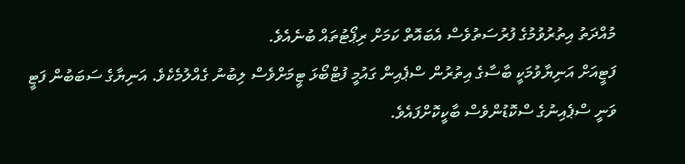މުއްދަތު އިތުރުވުމުގެ ފުރުސަތުވެސް އެބައޮތް ކަމަށް ރިޕޯޓުތައް ބުނެއެވެ.
ފަޓީއަށް އަނިޔާވުމަކީ ބާސާގެ އިތުރުން ސްޕެއިން ގައުމީ ފުޓްބޯޅަ ޓީމަށްވެސް ލިބުނު ގެއްލުމެކެވެ. އަނިޔާގެ ސަބަބުން ފަޓީ ވަނީ ސްޕެއިނުގެ ސްކޮޑުންވެސް ބާކީކޮށްފައެވެ.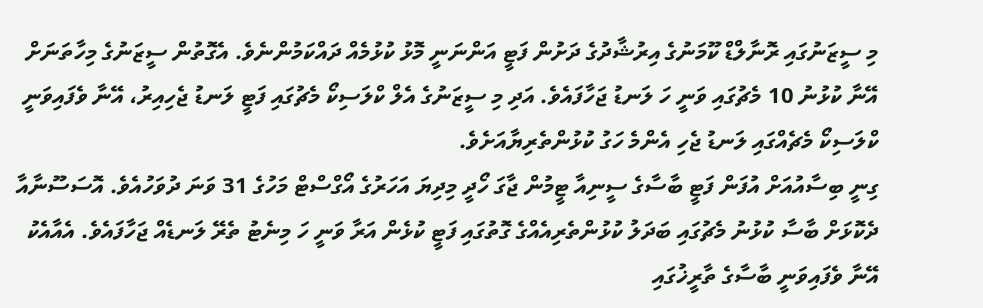މި ސީޒަނުގައި ރޮނާލްޑް ކޫމަނުގެ އިރުޝާދުގެ ދަށުން ފަޓީ އަންނަނީ މޮޅު ކުޅުމެއް ދައްކަމުންނެވެ. އެގޮތުން ސީޒަނުގެ މިހާތަނަށް އޭނާ ކުޅުނު 10 މެޗުގައި ވަނީ ހަ ލަނޑު ޖަހާފައެވެ. އަދި މި ސީޒަނުގެ އެލް ކްލަސިކޯ މެޗުގައި ފަޓީ ލަނޑު ޖެހިއިރު، އޭނާ ވެފައިވަނީ ކްލަސިކޯ މެޗެއްގައި ލަނޑު ޖެހި އެންމެ ހަގު ކުޅުންތެރިޔާއަށެވެ.
ގިނީ ބިސާއުއަށް އުފަން ފަޓީ ބާސާގެ ސީނިއާ ޓީމުން ޖާގަ ހޯދީ މިދިޔަ އަހަރުގެ އޯގްސްޓް މަހުގެ 31 ވަނަ ދުވަހުއެވެ. އޮސަސޫނާއާ ދެކޮޅަށް ބާސާ ކުޅުނު މެޗުގައި ބަދަލު ކުޅުންތެރިއެއްގެ ގޮތުގައި ފަޓީ ކުޅެން އަރާ ވަނީ ހަ މިނެޓު ތެރޭ ލަނޑެއް ޖަހާފައެވެ. އެއާއެކު އޭނާ ވެފައިވަނީ ބާސާގެ ތާރީޚުގައި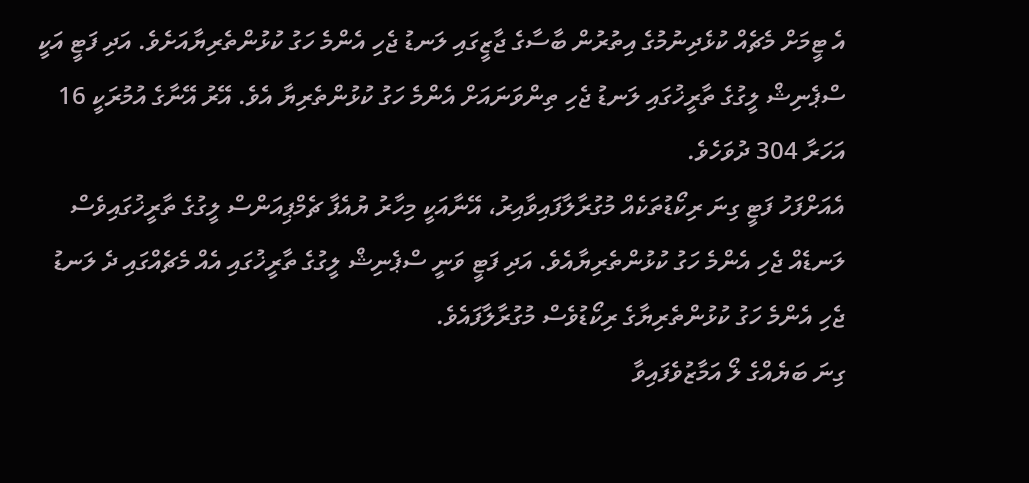އެ ޓީމަށް މެޗެއް ކުޅެދިނުމުގެ އިތުރުން ބާސާގެ ޖާޒީގައި ލަނޑު ޖެހި އެންމެ ހަގު ކުޅުންތެރިޔާއަށެވެ. އަދި ފަޓީ އަކީ ސްޕެނިޝް ލީގުގެ ތާރީޚުގައި ލަނޑު ޖެހި ތިންވަނައަށް އެންމެ ހަގު ކުޅުންތެރިޔާ އެވެ. އޭރު އޭނާގެ އުމުރަކީ 16 އަހަރާ 304 ދުވަހެވެ.
އެއަށްފަހު ފަޓީ ގިނަ ރިކޯޑުތަކެއް މުގުރާލާފައިވާއިރު، އޭނާއަކީ މިހާރު ޔުއެފާ ޗެމްޕިއަންސް ލީގުގެ ތާރީޚުގައިވެސް ލަނޑެއް ޖެހި އެންމެ ހަގު ކުޅުންތެރިޔާއެވެ. އަދި ފަޓީ ވަނީ ސްޕެނިޝް ލީގުގެ ތާރީޚުގައި އެއް މެޗެއްގައި ދެ ލަނޑު ޖެހި އެންމެ ހަގު ކުޅުންތެރިޔާގެ ރިކޯޑުވެސް މުގުރާލާފައެވެ.
ގިނަ ބަޔެއްގެ ލޯ އަމާޒުވެފައިވާ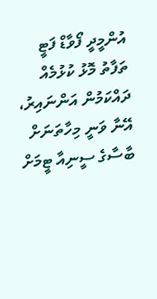އުންމީދީ ފޯވާޑް ފަޓީ ތަފާތު މޮޅު ކުޅުމެއް ދައްކަމުން އަންނައިރު، އޭނާ ވަނީ މިހާތަނަށް ބާސާގެ ސީނިއާ ޓީމަށް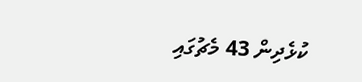ކުޅެދިން 43 މެޗުގައި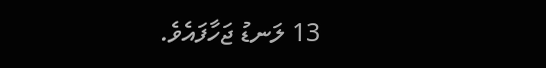13 ލަނޑު ޖަހާފައެވެ.